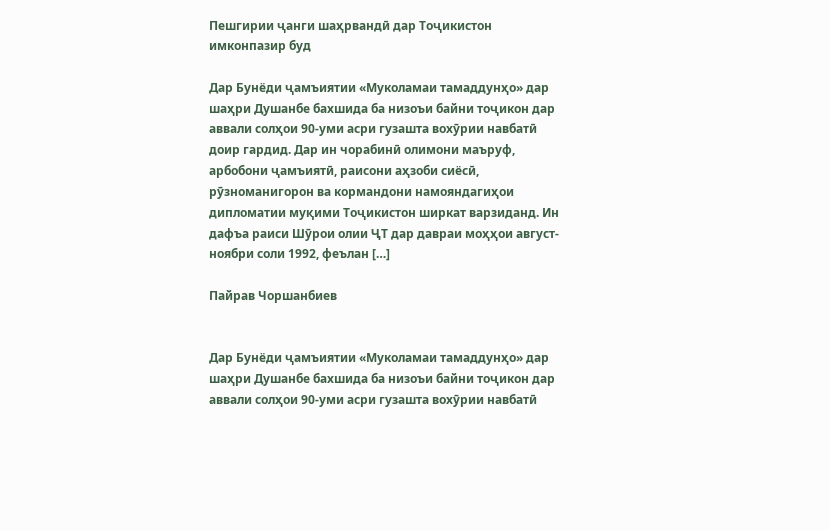Пешгирии ҷанги шаҳрвандӣ дар Тоҷикистон имконпазир буд

Дар Бунёди ҷамъиятии «Муколамаи тамаддунҳо» дар шаҳри Душанбе бахшида ба низоъи байни тоҷикон дар аввали солҳои 90-уми асри гузашта вохӯрии навбатӣ доир гардид. Дар ин чорабинӣ олимони маъруф, арбобони ҷамъиятӣ, раисони аҳзоби сиёсӣ, рӯзноманигорон ва кормандони намояндагиҳои дипломатии муқими Тоҷикистон ширкат варзиданд. Ин дафъа раиси Шӯрои олии ҶТ дар давраи моҳҳои август-ноябри соли 1992, феълан […]

Пайрав Чоршанбиев


Дар Бунёди ҷамъиятии «Муколамаи тамаддунҳо» дар шаҳри Душанбе бахшида ба низоъи байни тоҷикон дар аввали солҳои 90-уми асри гузашта вохӯрии навбатӣ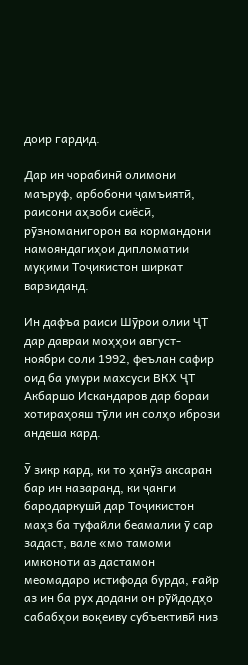доир гардид.

Дар ин чорабинӣ олимони маъруф, арбобони ҷамъиятӣ, раисони аҳзоби сиёсӣ, рӯзноманигорон ва кормандони намояндагиҳои дипломатии муқими Тоҷикистон ширкат варзиданд.

Ин дафъа раиси Шӯрои олии ҶТ дар давраи моҳҳои август-ноябри соли 1992, феълан сафир оид ба умури махсуси ВКХ ҶТ Акбаршо Искандаров дар бораи хотираҳояш тӯли ин солҳо ибрози андеша кард.

Ӯ зикр кард, ки то ҳанӯз аксаран бар ин назаранд, ки ҷанги бародаркушӣ дар Тоҷикистон маҳз ба туфайли беамалии ӯ сар задаст, вале «мо тамоми имконоти аз дастамон меомадаро истифода бурда, ғайр аз ин ба рух додани он рӯйдодҳо сабабҳои воқеиву субъективӣ низ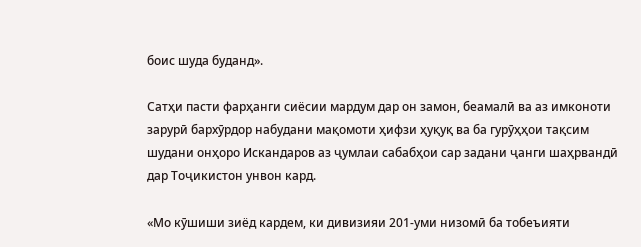боис шуда буданд».

Сатҳи пасти фарҳанги сиёсии мардум дар он замон, беамалӣ ва аз имконоти зарурӣ бархӯрдор набудани мақомоти ҳифзи ҳуқуқ ва ба гурӯҳҳои тақсим шудани онҳоро Искандаров аз ҷумлаи сабабҳои сар задани ҷанги шаҳрвандӣ дар Тоҷикистон унвон кард.

«Мо кӯшиши зиёд кардем, ки дивизияи 201-уми низомӣ ба тобеъияти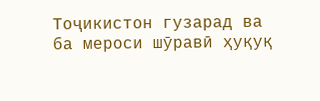Тоҷикистон гузарад ва ба мероси шӯравӣ ҳуқуқ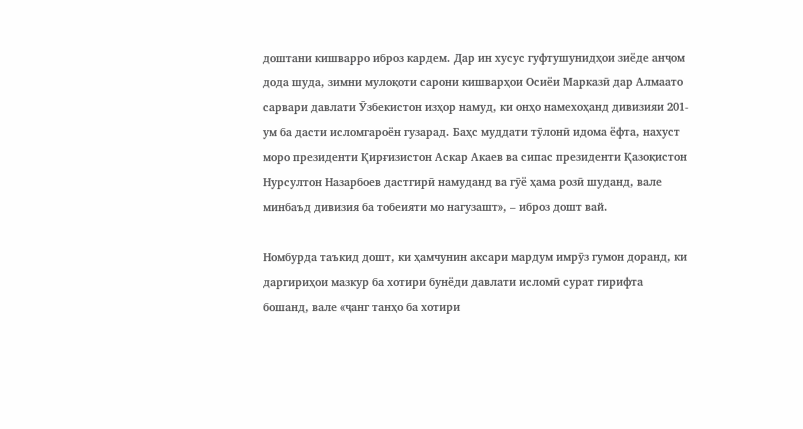доштани кишварро иброз кардем. Дар ин хусус гуфтушунидҳои зиёде анҷом дода шуда, зимни мулоқоти сарони кишварҳои Осиёи Марказӣ дар Алмаато сарвари давлати Ӯзбекистон изҳор намуд, ки онҳо намехоҳанд дивизияи 201-ум ба дасти исломгароён гузарад. Баҳс муддати тӯлонӣ идома ёфта, нахуст моро президенти Қирғизистон Аскар Акаев ва сипас президенти Қазоқистон Нурсултон Назарбоев дастгирӣ намуданд ва гӯё ҳама розӣ шуданд, вале минбаъд дивизия ба тобеияти мо нагузашт», – иброз дошт вай.

Номбурда таъкид дошт, ки ҳамчунин аксари мардум имрӯз гумон доранд, ки даргириҳои мазкур ба хотири бунёди давлати исломӣ сурат гирифта бошанд, вале «ҷанг танҳо ба хотири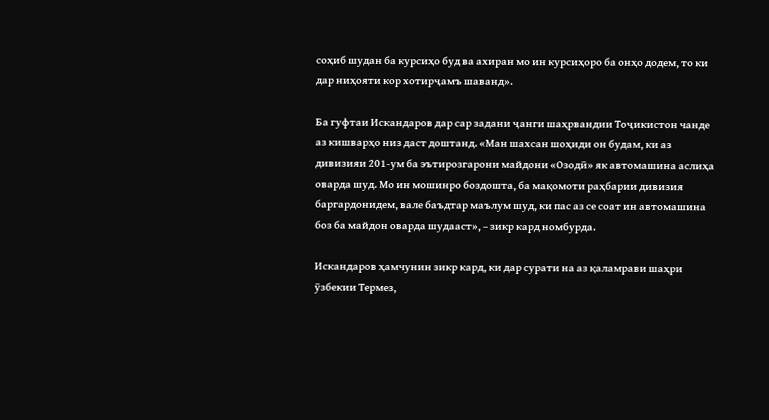соҳиб шудан ба курсиҳо буд ва ахиран мо ин курсиҳоро ба онҳо додем, то ки дар ниҳояти кор хотирҷамъ шаванд».

Ба гуфтаи Искандаров дар сар задани ҷанги шаҳрвандии Тоҷикистон чанде аз кишварҳо низ даст доштанд. «Ман шахсан шоҳиди он будам, ки аз дивизияи 201-ум ба эътирозгарони майдони «Озодӣ» як автомашина аслиҳа оварда шуд. Мо ин мошинро боздошта, ба мақомоти раҳбарии дивизия баргардонидем, вале баъдтар маълум шуд, ки пас аз се соат ин автомашина боз ба майдон оварда шудааст», – зикр кард номбурда.

Искандаров ҳамчунин зикр кард, ки дар сурати на аз қаламрави шаҳри ӯзбекии Термез,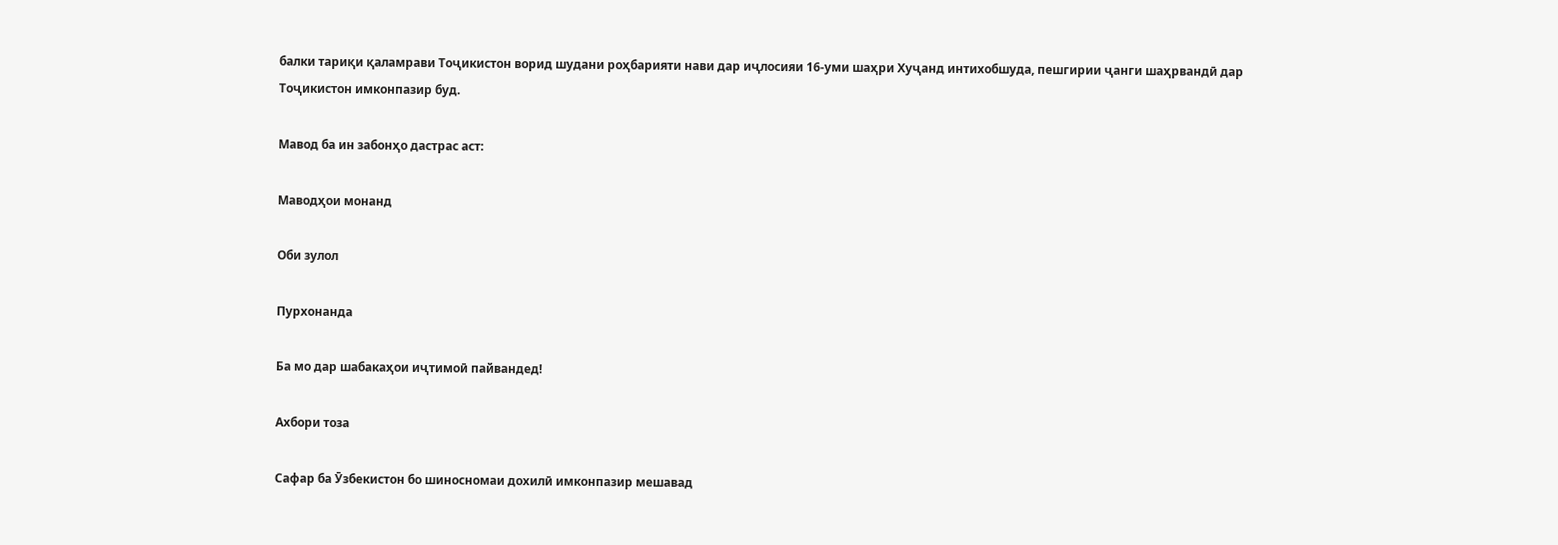балки тариқи қаламрави Тоҷикистон ворид шудани роҳбарияти нави дар иҷлосияи 16-уми шаҳри Хуҷанд интихобшуда, пешгирии ҷанги шаҳрвандӣ дар Тоҷикистон имконпазир буд.

Мавод ба ин забонҳо дастрас аст:

Маводҳои монанд

Оби зулол

Пурхонанда

Ба мо дар шабакаҳои иҷтимоӣ пайвандед!

Ахбори тоза

Сафар ба Ӯзбекистон бо шиносномаи дохилӣ имконпазир мешавад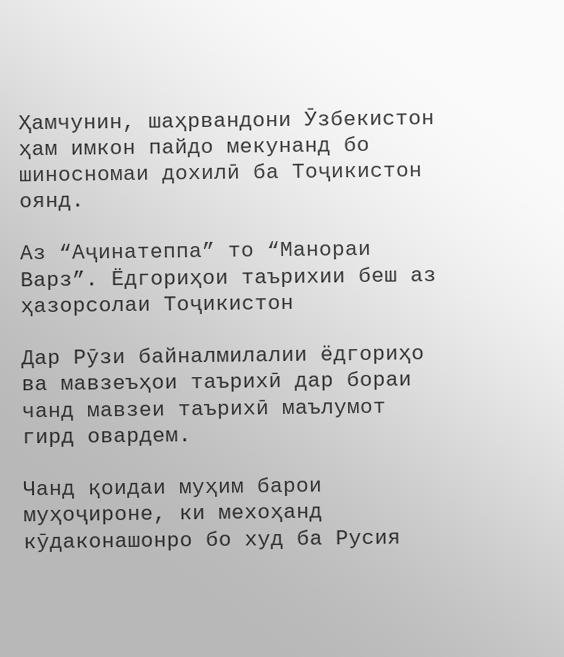Ҳамчунин, шаҳрвандони Ӯзбекистон ҳам имкон пайдо мекунанд бо шиносномаи дохилӣ ба Тоҷикистон оянд.

Аз “Аҷинатеппа” то “Манораи Варз”. Ёдгориҳои таърихии беш аз ҳазорсолаи Тоҷикистон

Дар Рӯзи байналмилалии ёдгориҳо ва мавзеъҳои таърихӣ дар бораи чанд мавзеи таърихӣ маълумот гирд овардем.

Чанд қоидаи муҳим барои муҳоҷироне, ки мехоҳанд кӯдаконашонро бо худ ба Русия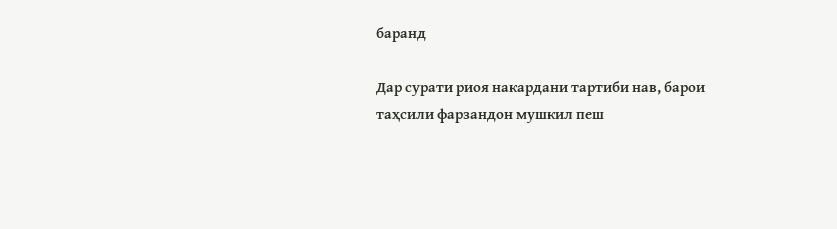баранд

Дар сурати риоя накардани тартиби нав, барои таҳсили фарзандон мушкил пеш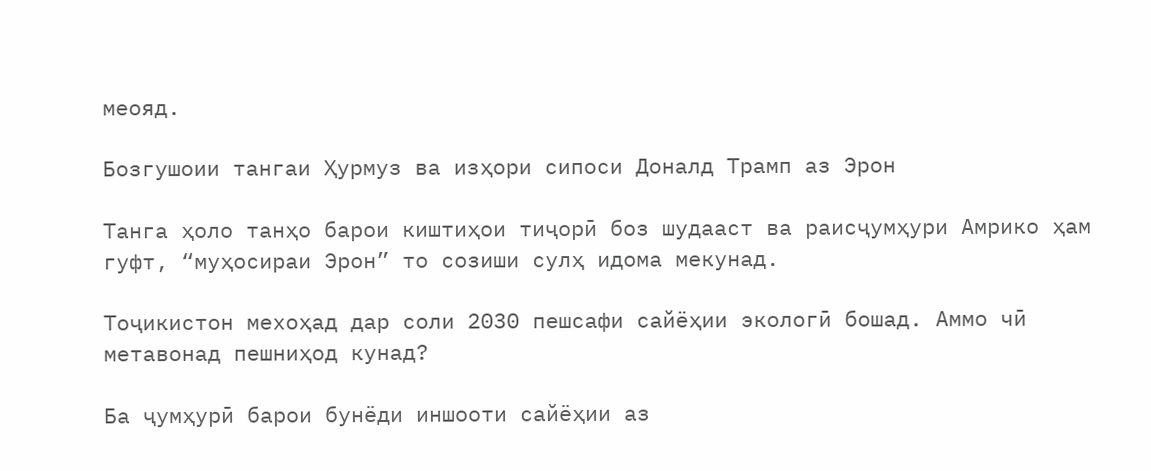меояд.

Бозгушоии тангаи Ҳурмуз ва изҳори сипоси Доналд Трамп аз Эрон

Танга ҳоло танҳо барои киштиҳои тиҷорӣ боз шудааст ва раисҷумҳури Амрико ҳам гуфт, “муҳосираи Эрон” то созиши сулҳ идома мекунад.

Тоҷикистон мехоҳад дар соли 2030 пешсафи сайёҳии экологӣ бошад. Аммо чӣ метавонад пешниҳод кунад?

Ба ҷумҳурӣ барои бунёди иншооти сайёҳии аз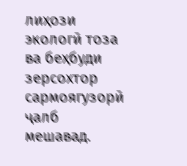лиҳози экологӣ тоза ва беҳбуди зерсохтор сармоягузорӣ ҷалб мешавад.